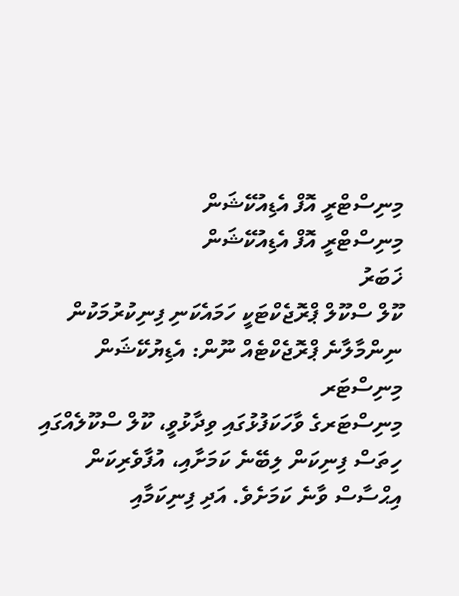މިނިސްޓްރީ އޮފް އެޑިއުކޭޝަން
މިނިސްޓްރީ އޮފް އެޑިއުކޭޝަން
ޚަބަރު
ކޫލް ސްކޫލް ޕްރޮޖެކްޓަކީ ހަމައެކަނި ފިނިކުރުމަކުން ނިންމާލާނެ ޕްރޮޖެކްޓެއް ނޫން: އެޑިޔުކޭޝަން މިނިސްޓަރ
މިނިސްޓަރގެ ވާހަކަފުޅުގައި ވިދާޅުވީ، ކޫލް ސްކޫލެއްގައި ހިތަސް ފިނިކަން ލިބޭނެ ކަމަށާއި، އުފާވެރިކަން އިޙްސާސް ވާނެ ކަމަށެވެ. އަދި ފިނިކަމާއި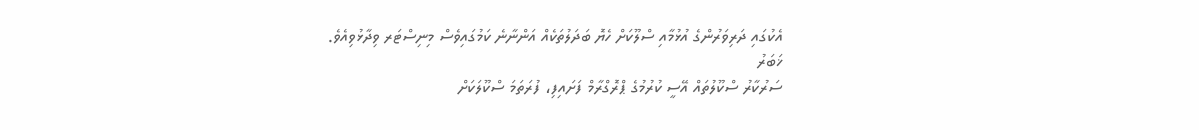އެކުގައި ދަރިވަރުންގެ އުޅުމާއި ސްލޫކަށް ހެޔޮ ބަދަލުތަކެއް އަންނާނެ ކަމުގައިވެސް މިނިސްޓަރ ވިދާޅުވިއެވެ.
ޚަބަރު
ސަރުކާރު ސްކޫލުތައް އޭސީ ކުރުމުގެ ޕްރޮގްރާމް ފަށައިފި، ފުރަތަމަ ސްކޫލަކަށް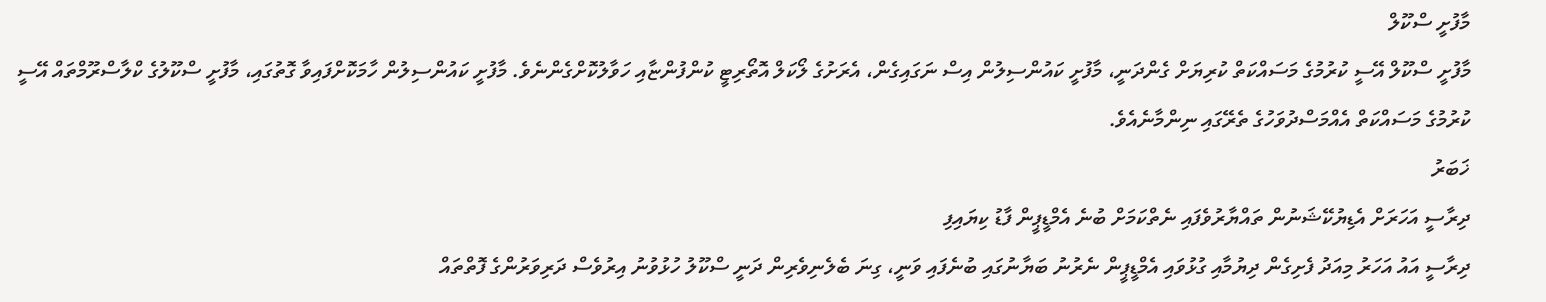މާފުށީ ސްކޫލް
މާފުށީ ސްކޫލް އޭސީ ކުރުމުގެ މަސައްކަތް ކުރިޔަށް ގެންދަނީ، މާފުށީ ކައުންސިލުން އިސް ނަގައިގެން، އެރަށުގެ ލޯކަލް އޮތޯރިޓީ ކުންފުންޏާއި ހަވާލުކޮށްގެންނެވެ. މާފުށީ ކައުންސިލުން ހާމަކޮށްފައިވާ ގޮތުގައި، މާފުށީ ސްކޫލުގެ ކްލާސްރޫމްތައް އޭސީ ކުރުމުގެ މަސައްކަތް އެއްމަސްދުވަހުގެ ތެރޭގައި ނިންމާނެއެވެ.
ޚަބަރު
ދިރާސީ އަހަރަށް އެޑިޔުކޭޝަނުން ތައްޔާރުވެފައި ނެތްކަމަށް ބުނެ އެމްޑީޕީން ފާޑު ކިޔައިފި
ދިރާސީ އައު އަހަރު މިއަދު ފެށިގެން ދިޔުމާއި ގުޅުވައި އެމްޑީޕީން ނެރުނު ބަޔާނުގައި ބުނެފައި ވަނީ، ގިނަ ބެލެނިވެރިން ދަނީ ސްކޫލު ހުޅުވުނު އިރުވެސް ދަރިވަރުންގެ ފޮތްތައް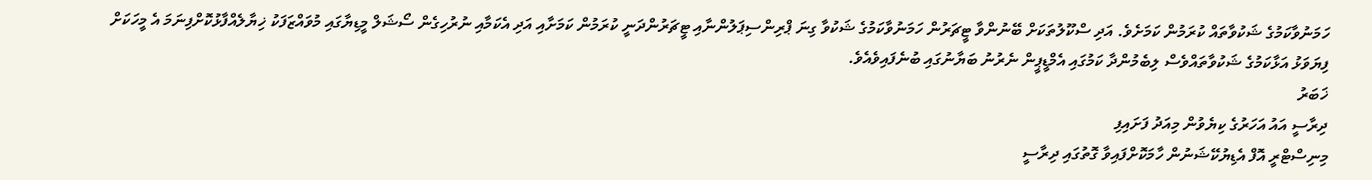ހަމަނުވާކަމުގެ ޝަކުވާތައް ކުރަމުން ކަމަށެވެ. އަދި ސްކޫލުތަކަށް ބޭނުންވާ ޓީޗަރުން ހަމަނުވާކަމުގެ ޝަކުވާ ގިނަ ޕްރިންސިޕަލުންނާއި ޓީޗަރުންދަނީ ކުރަމުން ކަމަށާއި އަދި އެކަމާއި ނުރުހިގެން ސޯޝަލް މީޑިޔާގައި މުވައްޒަފަކު ޚިޔާލެއްފާޅުކޮށްފިނަމަ އެ މީހަކަށް ފިޔަވަޅު އަޅާކަމުގެ ޝަކުވާތައްވެސް ލިބެމުންދާ ކަމުގައި އެމްޑީޕީން ނެރުނު ބަޔާނުގައި ބުނެފައިވެއެވެ.
ޚަބަރު
ދިރާސީ އައު އަހަރުގެ ކިޔެވުން މިއަދު ފަށައިފި
މިނިސްޓްރީ އޮފް އެޑިޔުކޭޝަނުން ހާމަކޮށްފައިވާ ގޮތުގައި ދިރާސީ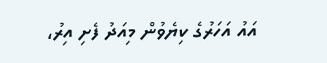އައު އަހަރުގެ ކިޔެވުން މިއަދު ފެށި އިރު،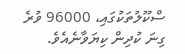ސްކޫލުތަކުގައި، 96000 ވުރެ ގިނަ ކުދިން ކިޔަވާނެއެވެ.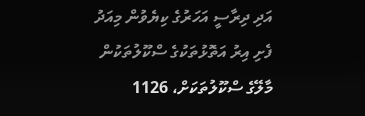އަދި ދިރާސީ އަހަރުގެ ކިޔެވުން މިއަދު ފެށި އިރު އަތޮޅުތަކުގެ ސްކޫލުތަކުން މާލޭގެ ސްކޫލުތަކަށް، 1126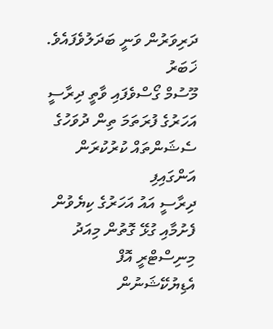ދަރިވަރުން ވަނީ ބަދަލުވެފައެވެ.
ޚަބަރު
މޫސުމް ގޯސްވެފައި ވާތީ ދިރާސީ އަހަރުގެ ފުރަތަމަ ތިން ދުވަހުގެ ސެޝަންތައް ކުރުކުރަން އަންގައިފި
ދިރާސީ އައު އަހަރުގެ ކިޔެވުން ފެށުމާއި ގުޅޭ ގޮތުން މިއަދު މިނިސްޓްރީ އޮފް އެޑިޔުކޭޝަނުން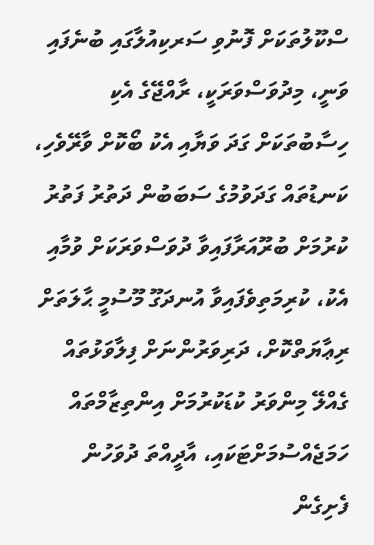ސްކޫލުތަކަށް ފޮނުވި ސަރކިއުލާގައި ބުނެފައި ވަނީ، މިދުވަސްވަރަކީ، ރާއްޖޭގެ އެކި ހިސާބުތަކަށް ގަދަ ވަޔާއި އެކު ބޯކޮށް ވާރޭވެހި، ކަނޑުތައް ގަދަވުމުގެ ސަބަބުން ދަތުރު ފަތުރު ކުރުމަށް ބުރޫއަރާފައިވާ ދުވަސްވަރަކަށް ވުމާއި އެކު، ކުރިމަތިވެފައިވާ އުނދަގޫ މޫސުމީ ޙާލަތަށް ރިޢާޔަތްކޮށް، ދަރިވަރުންނަށް ފިލާވަޅުތައް ގެއްލޭ މިންވަރު ކުޑަކުރުމަށް އިންތިޒާމްތައް ހަމަޖެއްސުމަށްޓަކައި، އާދީއްތަ ދުވަހުން ފެށިގެން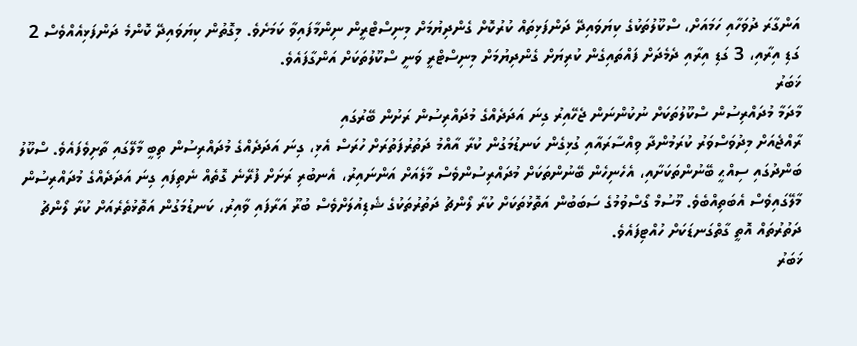އަންގާރަ ދުވަހާއި ހަމައަށް، ސްކޫލުތަކުގެ ކިޔަވައިދޭ ދަންފަޅިތައް ކުރުކޮށް ގެންދިޔުމަށް މިނިސްޓްރީން ނިންމާފައިވާ ކަމަށެވެ. މިގޮތުން ކިޔަވައިދޭ ކޮންމެ ދަންފަޅިއެއްވެސް 2 ގަޑި އިރާއި، 3 ގަޑި އިރާއި ދެމެދަށް ފައްތައިގެން ކުރިޔަށް ގެންދިޔުމަށް މިނިސްޓްރީ ވަނީ ސްކޫލުތަކަށް އަންގާފައެވެ.
ޚަބަރު
މާދަމާ މުދައްރިސުން ސްކޫލުތަކަށް ނުކުންނަން ޖެހޭއިރު ގިނަ އަދަދެއްގެ މުދައްރިސުން ރަށުން ބޭރުގައި
ރާއްޖެއަށް މިދުވަސްވަރު ކުރަމުންދާ ވިއްސާރައާއި ގުޅިގެން ކަނޑުމަގުން ކުރާ އާއްމު ދަތުރުފަތުރަށް ހުރަސް އެޅި، ގިނަ އަދަދެއްގެ މުދައްރިސުން ތިބީ މާލޭގައި ތާށިވެފައެވެ. ސްކޫލު ބަންދުގައި ސިއްޙީ ބޭނުންތަކަށާއި، އެހެނިހެން ބޭނުންތަކަށް މުދައްރިސުންވެސް މާލެއަށް އަންނައިރު، އެނބުރި ރަށަށް ފުރޭނެ ގޮތެއް ނެތިފައި ގިނަ އަދަދެއްގެ މުދައްރިސުން މާލޭގައިވެސް އެބަތިއްބެވެ. މޫސުމް ގޯސްވުމުގެ ސަބަބުން އަތޮޅުތަކަށް ކުރާ ލޯންޗު ދަތުރުތަކުގެ ޝެޑިއުލަށްވެސް ބުރޫ އަރާފައި ވާއިރު، ކަނޑުމަގުން އަތޮޅުތެރެއަށް ކުރާ ލޯންޗު ދަތުރުތައް އޮތީ ގާތްގަނޑަކަށް ހުއްޓިފައެވެ.
ޚަބަރު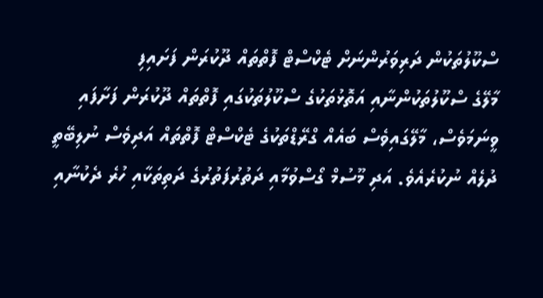ސްކޫލުތަކުން ދަރިވަރުންނަށް ޓެކްސްޓް ފޮތްތައް ދޫކުރަން ފަށައިފި
މާލޭގެ ސްކޫލުތަކުންނާއި އަތޮޅުތަކުގެ ސްކޫލުތަކުގައި ފޮތްތައް ދޫކުރަން ފަށާފައި ވީނަމަވެސް، މާލޭގައިވެސް ބައެއް ގްރޭޑްތަކުގެ ޓެކްސްޓް ފޮތްތައް އަދިވެސް ނުލިބޭތީ ދުލެއް ނުކުރެއެވެ. އަދި މޫސުމް ގޯސްވުމާއި ދަތުރުފަތުރުގެ ދަތިތަކާއި ހުރެ ދެކުނާއި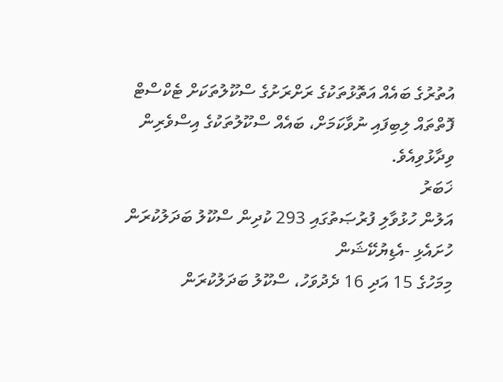އުތުރުގެ ބައެއް އަތޮޅުތަކުގެ ރަށްރަށުގެ ސްކޫލުތަކަށް ޓެކްސްޓް ފޮތްތައް ލިބިފައި ނުވާކަމަށް، ބައެއް ސްކޫލުތަކުގެ އިސްވެރިން ވިދާޅުވިއެވެ.
ޚަބަރު
އަލުން ހުޅުވާލި ފުރުޞަތުގައި 293 ކުދިން ސްކޫލު ބަދަލުކުރަން ހުށައެޅި -އެޑިޔުކޭޝަން
މިމަހުގެ 15 އަދި 16 ދެދުވަހު، ސްކޫލު ބަދަލުކުރަން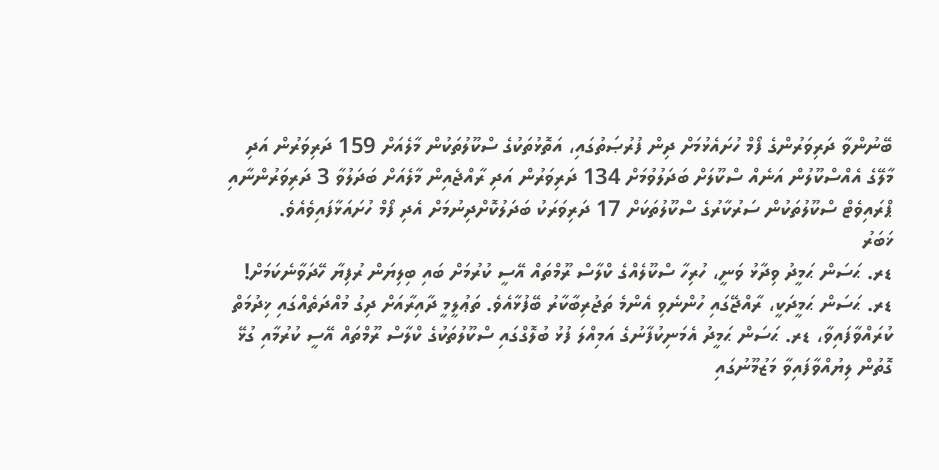ބޭނުންވާ ދަރިވަރުންގެ ފޯމް ހުށައެޅުމަށް ދިން ފުރުޞަތުގައި، އަތޮޅުތަކުގެ ސްކޫލުތަކުން މާލެއަށް 159 ދަރިވަރުން އަދި މާލޭގެ އެއްސްކޫލުން އަނެއް ސްކޫލަށް ބަދަލުވުމަށް 134 ދަރިވަރުން އަދި ރާއްޖެއިން މާލެއަށް ބަދަލުވާ 3 ދަރިވަރުންނާއި ޕްރައިވެޓް ސްކޫލުތަކުން ސަރުކާރުގެ ސްކޫލުތަކަށް 17 ދަރިވަރަކު ބަދަލުކޮށްދިނުމަށް އެދި ފޯމް ހުށައަޅާފައިވެއެވެ.
ޚަބަރު
ޑރ. ޙަސަން ޙަމީދު ވިދާޅު ވަނީ، ހުރިހާ ސްކޫލެއްގެ ކްލާސް ރޫމްތައް އޭސީ ކުރުމަށް ބައި ބިލިޔަން ރުފިޔާ ހޭދަވާނެކަމަށް!
ޑރ. ޙަސަން ޙަމީދަކީ، ރާއްޖޭގައި ހުންނެވި އެންމެ ތަޖުރިބާކާރު ބޭފުޅާއެވެ. ތަޢުލީމީ ދާއިރާއަށް ދިގު މުއްދަތެއްގައި ޚިދުމަތް ކުރައްވާފައިވާ، ޑރ. ޙަސަން ޙަމީދު އެމަނިކުފާނުގެ އަމިއްލަ ފުޅު ބުލޮގްގައި ސްކޫލުތަކުގެ ކްލާސް ރޫމްތައް އޭސީ ކުރުމާއި ގުޅޭ ގޮތުން ލިޔުއްވާފައިވާ މަޒުމޫނުގައި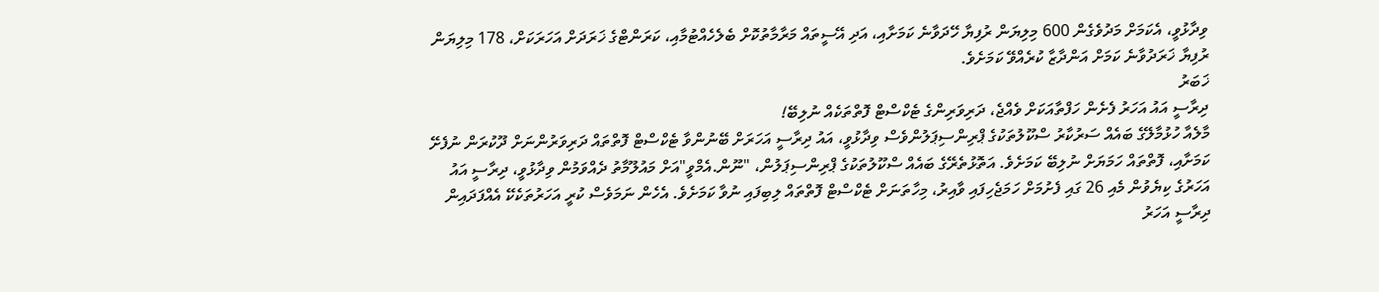ވިދާޅުވީ، އެކަމަށް މަދުވެގެން 600 މިލިޔަން ރުފިޔާ ހޭދަވާނެ ކަމަށާއި، އަދި އޭސީތައް މަރާމާތުކޮށް ބެލެހެއްޓުމާއި، ކަރަންޓްގެ ޚަރަދަށް އަހަރަކަށް، 178 މިލިޔަން ރުފިޔާ ޚަރަދުވާނެ ކަމަށް އަންދާޒާ ކުރެއްވޭ ކަމަށެވެ.
ޚަބަރު
ދިރާސީ އައު އަހަރު ފެށެން ހަފްތާއަކަށް ވެއްޖެ، ދަރިވަރިންގެ ޓެކްސްޓް ފޮތްތަކެއް ނުލިބޭ!
މާލެއާ ހުޅުމާލޭގެ ބައެއް ސަރުކާރު ސްކޫލުތަކުގެ ޕްރިންސިޕަލުންވެސް ވިދާޅުވީ، އައު ދިރާސީ އަހަރަށް ބޭނުންވާ ޓެކްސްޓް ފޮތްތައް ދަރިވަރުންނަށް ދޫކުރަން ނުފެށޭ ކަމަށާއި، ފޮތްތައް ހަމަޔަށް ނުލިބޭ ކަމަށެވެ. އަތޮޅުތެރޭގެ ބައެއް ސްކޫލުތަކުގެ ޕްރިންސިޕަލުން، "ނޫން.އެމްވީ"އަށް މައުލޫމާތު ދެއްވަމުން ވިދާޅުވީ، ދިރާސީ އައު އަހަރުގެ ކިޔެވުން މެއި 26 ގައި ފެށުމަށް ހަމަޖެހިފައި ވާއިރު، މިހާތަނަށް ޓެކްސްޓް ފޮތްތައް ލިބިފައި ނުވާ ކަމަށެވެ. އެހެން ނަމަވެސް ކުރީ އަހަރުތަކެކޭ އެއްފަދައިން ދިރާސީ އަހަރު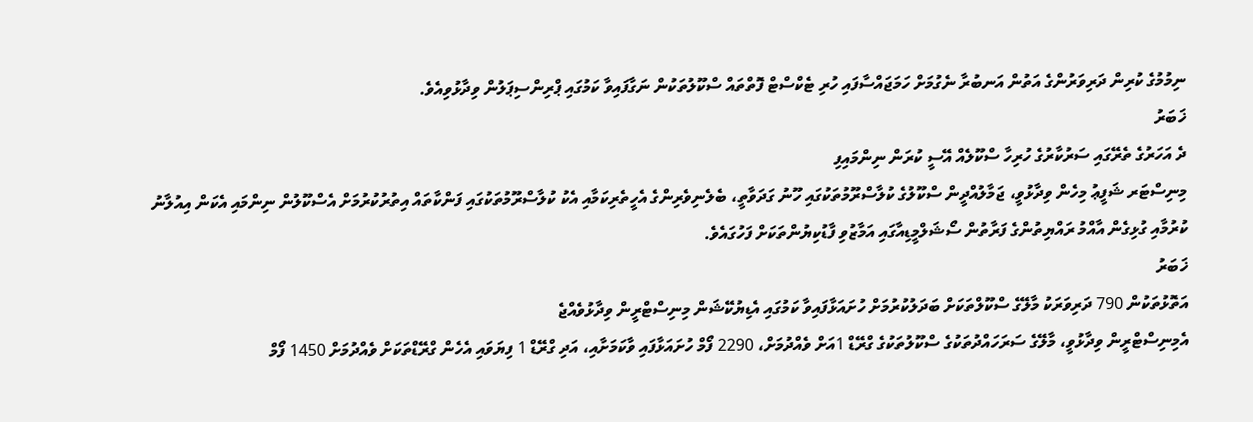ނިމުމުގެ ކުރިން ދަރިވަރުންގެ އަތުން އަނބުރާ ނެގުމަށް ހަމަޖައްސާފައި ހުރި ޓެކްސްޓް ފޮތްތައް ސްކޫލުތަކުން ނަގާފައިވާ ކަމުގައި ޕްރިންސިޕަލުން ވިދާޅުވިއެވެ.
ޚަބަރު
ދެ އަހަރުގެ ތެރޭގައި ސަރުކާރުގެ ހުރިހާ ސްކޫލެއް އޭސީ ކުރަން ނިންމައިފި
މިނިސްޓަރ ޝަފީޢު މިހެން ވިދާޅުވީ، ޖަމާލުއްދީން ސްކޫލުގެ ކުލާސްރޫމުތަކުގައި ހޫނު ގަދަވާތީ، ބެލެނިވެރިންގެ އެހީތެރިކަމާއި އެކު ކުލާސްރޫމުތަކުގައި ފަންކާތައް އިތުރުކުރުމަށް އެސްކޫލުން ނިންމައި އެކަން އިއުލާނު ކުރުމާއި ގުޅިގެން އާއްމު ރައްޔިތުންގެ ފަރާތުން ސޯޝަލްމީޑިއާގައި އަމާޒުވި ފާޑުކިޔުންތަކަށް ފަހުގައެވެ.
ޚަބަރު
އަތޮޅުތަކުން 790 ދަރިވަރަކު މާލޭގެ ސްކޫލްތަކަށް ބަދަލުކުރުމަށް ހުށައަޅާފައިވާ ކަމުގައި އެޑިޔުކޭޝަން މިނިސްޓްރީން ވިދާޅުވެއްޖެ
އެމިނިސްޓްރީން ވިދާޅުވީ، މާލޭގެ ސަރަހައްދުތަކުގެ ސްކޫލުތަކުގެ ގްރޭޑް 1އަށް ވެއްދުމަށް، 2290 ފޯމް ހުށައަޅާފައި ވާކަމަށާއި، އަދި ގްރޭޑް 1 ފިޔަވައި އެހެން ގްރޭޑްތަކަށް ވެއްދުމަށް 1450 ފޯމް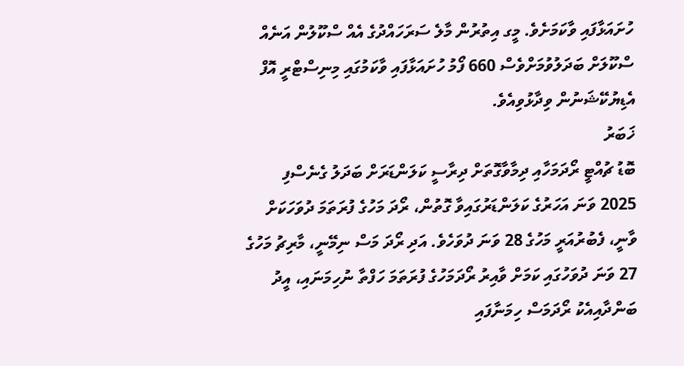ހުށައަޅާފައި ވާކަމަށެވެ. މީގ އިތުރުން މާލެ ސަރަހައްދުގެ އެއް ސްކޫލުން އަނެއް ސްކޫލަށް ބަދަލުވުމަށްވެސް 660 ފޯމު ހުށައަޅާފައި ވާކަމުގައި މިނިސްޓްރީ އޮފް އެޑިޔުކޭޝަނުން ވިދާޅުވިއެވެ.
ޚަބަރު
ބޮޑު ޗުއްޓީ ރޯދަމަހާއި ދިމާވާގޮތަށް ދިރާސީ ކަލަންޑަރަށް ބަދަލު ގެނެސްފި
2025 ވަނަ އަހަރުގެ ކަލަންޑަރުގައިވާ ގޮތުން، ރޯދަ މަހުގެ ފުރަތަމަ ދުވަހަކަށް ވާނީ، ފެބުރުއަރީ މަހުގެ 28 ވަނަ ދުވަހެވެ. އަދި ރޯދަ މަސް ނިމޭނީ، މާރިޗު މަހުގެ 27 ވަނަ ދުވަހުގައި ކަމަށް ވާއިރު ރޯދަމަހުގެ ފުރަތަމަ ހަފްތާ ނުހިމަނައި، އީދު ބަންދާއިއެކު ރޯދަމަސް ހިމަނާފައި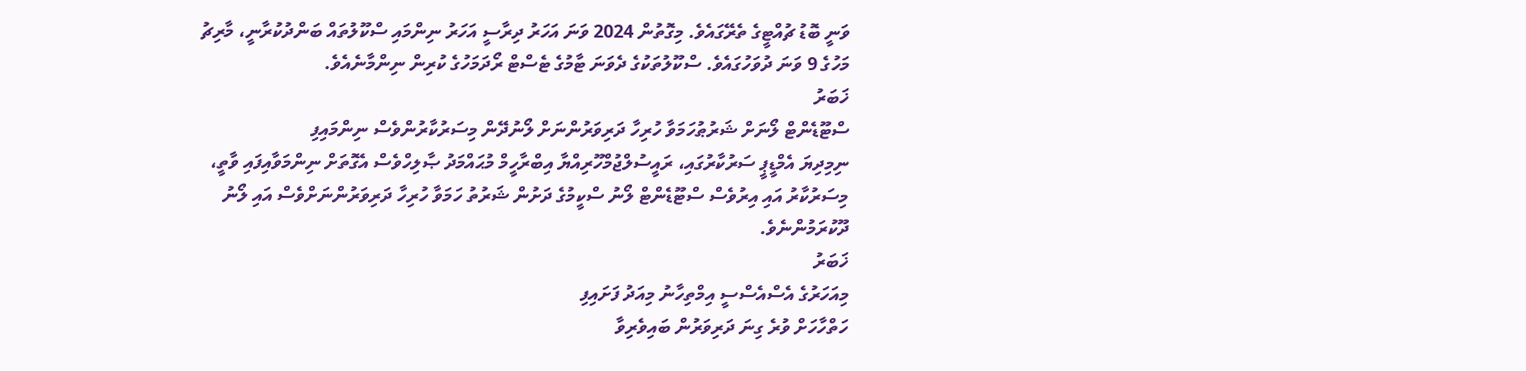ވަނީ ބޮޑު ޗުއްޓީގެ ތެރޭގައެވެ. މިގޮތުން 2024 ވަނަ އަހަރު ދިރާސީ އަހަރު ނިންމައި ސްކޫލުތައް ބަންދުކުރާނީ، މާރިޗު މަހުގެ 9 ވަނަ ދުވަހުގައެވެ. ސްކޫލުތަކުގެ ދެވަނަ ޓާމުގެ ޓެސްޓް ރޯދަމަހުގެ ކުރިން ނިންމާނެއެވެ.
ޚަބަރު
ސްޓޫޑެންޓް ލޯނަށް ޝަރުޠުހަމަވާ ހުރިހާ ދަރިވަރުންނަށް ލޯނުދޭން މިސަރުކާރުންވެސް ނިންމައިފި
ނިމިދިޔަ އެމްޑީޕީ ސަރުކާރުގައި، ރައީސުލްޖުމްހޫރިއްޔާ އިބްރާހީމް މުޙައްމަދު ޞާލިހްވެސް އެގޮތަށް ނިންމަވާއިފައި ވާތީ، މިސަރުކާރު އައި އިރުވެސް ސްޓޫޑެންޓް ލޯނު ސްކީމުގެ ދަށުން ޝަރުތު ހަމަވާ ހުރިހާ ދަރިވަރުންނަށްވެސް އައި ލޯނު ދޫކުރަމުންނެވެ.
ޚަބަރު
މިއަހަރުގެ އެސްއެސްސީ އިމްތިހާނު މިއަދު ފަށައިފި
ހަތްހާހަށް ވުރެ ގިނަ ދަރިވަރުން ބައިވެރިވާ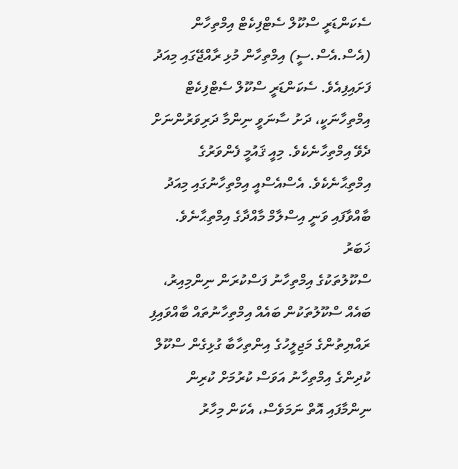ސެކަންޑަރީ ސްކޫލް ސެޓްފިކެޓް އިމްތިހާން (އެސް.އެސް.ސީ) އިމްތިހާން މުޅި ރާއްޖޭގައި މިއަދު ފަށައިފިއެވެ. ސެކަންޑަރީ ސްކޫލް ސެޓްފިކެޓް އިމްތިހާނަކީ، ދަށު ސާނަވީ ނިންމާ ދަރިވަރުންނަށް ދެވޭ އިމްތިހާނެކެވެ. މިއީ ޤައުމީ ފެންވަރުގެ އިމްތިޙާނެކެވެ. އެސްއެސްއީ އިމްތިހާނުގައި މިއަދު ބާއްވާފައި ވަނީ އިސްލާމް މާއްދާގެ އިމްތިޙާނެވެ.
ޚަބަރު
ސްކޫލުތަކުގެ އިމްތިހާނު ފަސްކުރަން ނިންމިއިރު، ބައެއް ސްކޫލުތަކުން ބައެއް އިމްތިހާނުތައް ބާއްވައިފި
ރައްޔިތުންގެ މަޖިލީހުގެ އިންތިހާބާ ގުޅިގެން ސްކޫލް ކުދިންގެ އިމްތިހާނު އަވަސް ކުރުމަށް ކުރިން ނިންމާފައި އޮތް ނަމަވެސް، އެކަން މިހާރު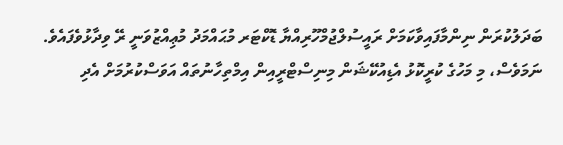ބަދަލުކުރަން ނިންމާފައިވާކަމަށް ރައީސުލްޖުމްހޫރިއްޔާ ޑޮކްޓަރ މުޙައްމަދު މުޢިއްޒުވަނީ ރޭ ވިދާޅުވެފައެވެ. ނަމަވެސް، މި މަހުގެ ކުރީކޮޅު އެޑިއުކޭޝަން މިނިސްޓްރީއިން އިމްތިހާނުތައް އަވަސްކުރުމަށް އެދި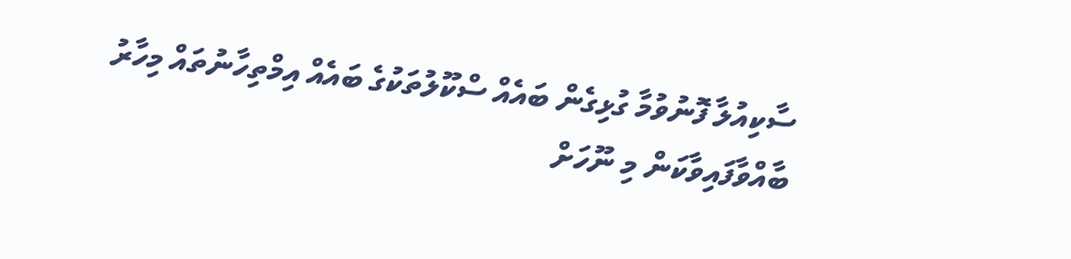ސާކިއުލާ ފޮނުވުމާ ގުޅިގެން ބައެއް ސްކޫލުތަކުގެ ބައެއް އިމްތިހާނުތައް މިހާރު ބާއްވާފައިވާކަން މި ނޫހަށް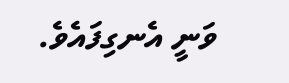ވަނީ އެނގިފައެވެ.